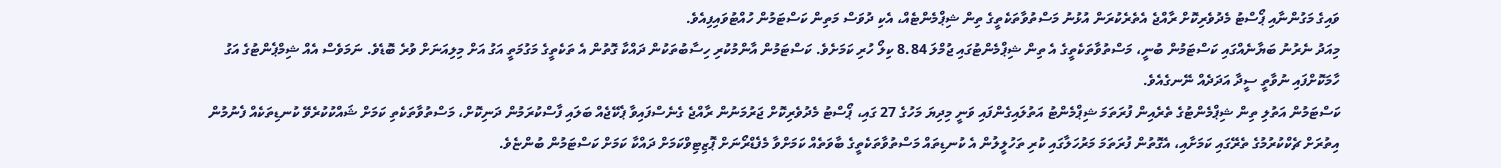ވައިގެ މަގުންނާއި ޕޯސްޓު މެދުވެރިކޮށް ރާއްޖެ އެތެރެކުރަން އުޅުނު މަސްތުވާތަކެތީގެ ތިން ޝިޕްމެންޓެއް، އެކި ދުވަސް މަތިން ކަސްޓަމުން ހުއްޓުވައިފިއެވެ.
މިއަދު ނެރުނު ބަޔާނެއްގައި ކަސްޓަމުން ބުނީ، މަސްތުވާތަކެތީގެ އެ ތިން ޝިޕްމެންޓުގައި ޖުމްލަ 8.84 ކިލޯ ހުރި ކަމަށެވެ. ކަސްޓަމުން އާންމުކުރި ހިސާބުތަކުން ދައްކާ ގޮތުން އެ ތަކެތީގެ މަގުމަތީ އަގު އަށް މިލިއަނަށް ވުރެ ބޮޑެވެ. ނަމަވެސް އެއް ޝިމްޕެންޓުގެ އަގު ހާމަކޮށްފައި ނުވާތީ ސީދާ އަދަދެއް ނޭނގެއެވެ.
ކަސްޓަމުން އަތުލި ތިން ޝިޕްމެންޓުގެ ތެރެއިން ފުރަތަމަ ޝިޕްމެންޓު އަތުލައިގެންފައި ވަނީ މިދިޔަ މަހުގެ 27 ގައި، ޕޯސްޓު މެދުވެރިކޮށް ޖަރުމަނުން ރާއްޖެ ގެނެސްފައިވާ ޕެކޭޖެއް ބަލައި ފާސްކުރަމުން ދަނިކޮށް، މަސްތުވާތަކެތި ކަމަށް ޝައްކުކުރެވޭ ކުނޑިތަކެއް ފެނުމުން އިތުރަށް ޗެކްކުރުމުގެ ތެރޭގައި ކަމަށާއި، އެގޮތުން ފުރަތަމަ މަރުހަލާގައި ކުރި ތަހުލީލުން އެ ކުނޑިތައް މަސްތުވާތަކެތީގެ ބާވަތެއް ކަމަށްވާ މެފެޑްރޯނަށް ޕޮޒިޓިވްކަމަށް ދައްކާ ކަމަށް ކަސްޓަމުން ބުންޏެވެ.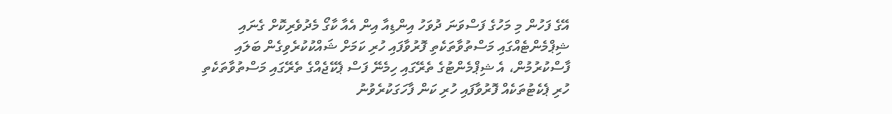އޭގެ ފަހުން މި މަހުގެ ފަސްވަނަ ދުވަހު އިންޑިއާ އިން އެއާ ކާގޯ މެދުވެރިކޮށް ގެނައި ޝިޕްމެންޓެއްގައި މަސްތުވާތަކެތި ފޮރުވާފައި ހުރި ކަމަށް ޝައްކުކުރެވިގެން ބަލައި ފާސްކުރުމުން، އެ ޝިޕްމެންޓުގެ ތެރޭގައި ހިމެނޭ ފަސް ޕެކޭޖެއްގެ ތެރޭގައި މަސްތުވާތަކެތި ހުރި ޕެކެޓުތަކެއް ފޮރުވާފައި ހުރި ކަން ފާހަގަކުރެވުނު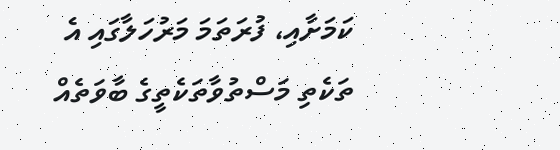ކަމަށާއި، ފުރަތަމަ މަރުހަލާގައި އެ ތަކެތި މަސްތުވާތަކެތީގެ ބާވަތެއް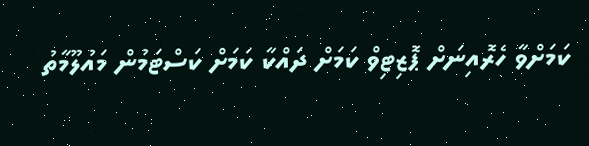ކަމަށްވާ ހެރޮއިނަށް ޕޮޒިޓިވް ކަމަށް ދައްކާ ކަމަށް ކަސްޓަމުން މައުލޫމާތު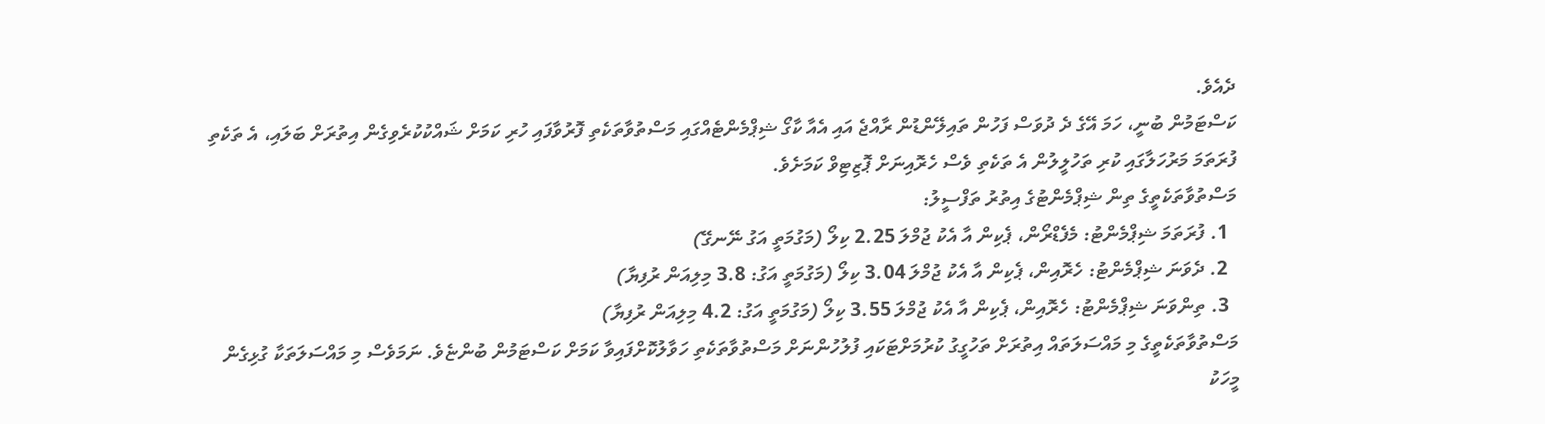ދެއެވެ.
ކަސްޓަމުން ބުނީ، ހަމަ އޭގެ ދެ ދުވަސް ފަހުން ތައިލޭންޑުން ރާއްޖެ އައި އެއާ ކާގޯ ޝިޕްމެންޓެއްގައި މަސްތުވާތަކެތި ފޮރުވާފައި ހުރި ކަމަށް ޝައްކުކުރެވިގެން އިތުރަށް ބަލައި، އެ ތަކެތި ފުރަތަމަ މަރުހަލާގައި ކުރި ތަހުލީލުން އެ ތަކެތި ވެސް ހެރޮއިނަށް ޕޮޒިޓިވް ކަމަށެވެ.
މަސްތުވާތަކެތީގެ ތިން ޝިޕްމެންޓުގެ އިތުރު ތަފްސީލު:
  1. ފުރަތަމަ ޝިޕްމެންޓު: މެފެޑްރޯން، ޕެކިން އާ އެކު ޖުމްލަ 2.25 ކިލޯ (މަގުމަތީ އަގު ނޭނގޭ)
  2. ދެވަނަ ޝިޕްމެންޓު: ހެރޮއިން، ޕެކިން އާ އެކު ޖުމްލަ 3.04 ކިލޯ (މަގުމަތީ އަގު: 3.8 މިލިއަން ރުފިޔާ)
  3. ތިންވަނަ ޝިޕްމެންޓު: ހެރޮއިން، ޕެކިން އާ އެކު ޖުމްލަ 3.55 ކިލޯ (މަގުމަތީ އަގު: 4.2 މިލިއަން ރުފިޔާ)
މަސްތުވާތަކެތީގެ މި މައްސަލަތައް އިތުރަށް ތަހުގީގު ކުރުމަށްޓަކައި ފުލުހުންނަށް މަސްތުވާތަކެތި ހަވާލުކޮށްފައިވާ ކަމަށް ކަސްޓަމުން ބުންޏެވެ. ނަމަވެސް މި މައްސަލަތަކާ ގުޅިގެން މީހަކު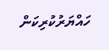ހައްޔަރުކުރިކަން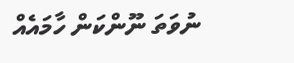ނުވަތަ ނޫންކަން ހާމައެއް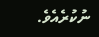ނުކުރެއެވެ.